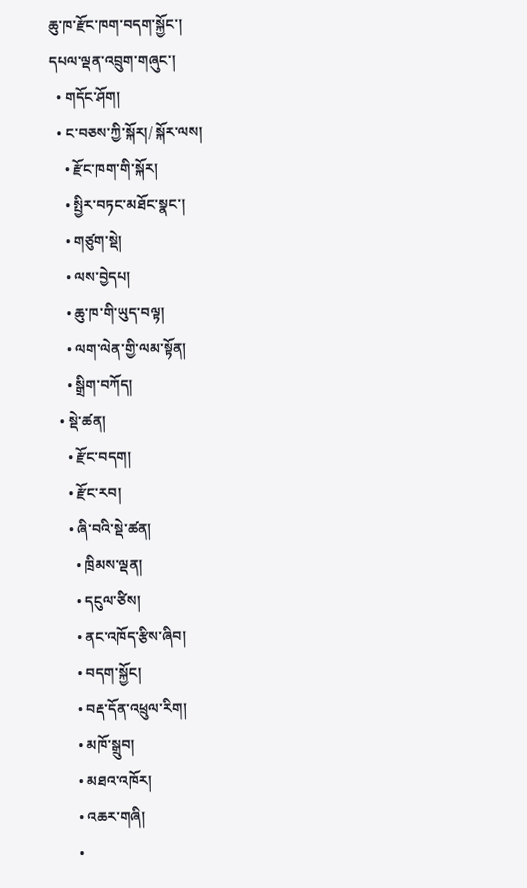ཆུ་ཁ་རྫོང་ཁག་བདག་སྐྱོང་།
དཔལ་ལྡན་འབྲུག་གཞུང་།
  • གདོང་ཤོག།
  • ང་བཅས་ཀྱི་སྐོར།/ སྐོར་ལས།
    • རྫོང་ཁག་གི་སྐོར།
    • སྤྱིར་བཏང་མཐོང་སྣང་།
    • གཙུག་སྡེ།
    • ལས་བྱེདཔ།
    • ཆུ་ཁ་གི་ཡུད་བལྟ།
    • ལག་ལེན་གྱི་ལམ་སྟོན།
    • སྒྲིག་བཀོད།
  • སྡེ་ཚན།
    • རྫོང་བདག།
    • རྫོང་རབ།
    • ཞི་བའི་སྡེ་ཚན།
      • ཁྲིམས་ལྡན།
      • དངུལ་ཙིས།
      • ནང་འཁོད་རྩིས་ཞིབ།
      • བདག་སྐྱོང།
      • བརྡ་དོན་འཕྲུལ་རིག།
      • མཁོ་སྒྲུབ།
      • མཐའ་འཁོར།
      • འཆར་གཞི།
      •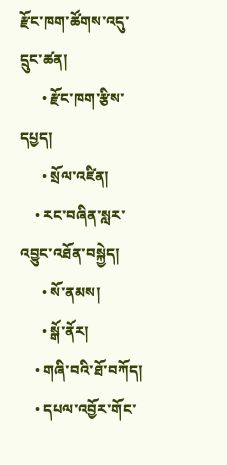རྫོང་ཁག་ཚོགས་འདུ་དྲུང་ཚན།
      • རྫོང་ཁག་རྩིས་དཔྱད།
      • སྲོལ་འཛིན།
    • རང་བཞིན་སླར་འབྱུང་འཐོན་བསྐྱེད།
      • སོ་ནམས།
      • སྒོ་ནོར།
    • གཞི་བའི་ཐོ་བཀོད།
    • དཔལ་འབྱོར་གོང་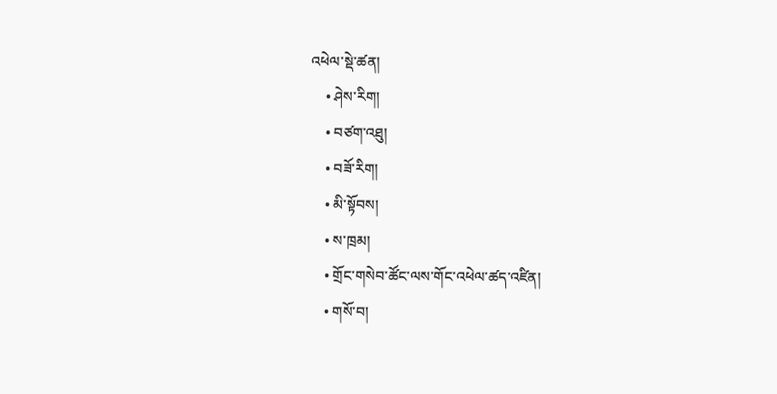འཕེལ་སྡེ་ཚན།
    • ཤེས་རིག།
    • བཙག་འཐུ།
    • བཟོ་རིག།
    • མི་སྟོབས།
    • ས་ཁྲམ།
    • གྲོང་གསེབ་ཚོང་ལས་གོང་འཕེལ་ཚད་འཛིན།
    • གསོ་བ།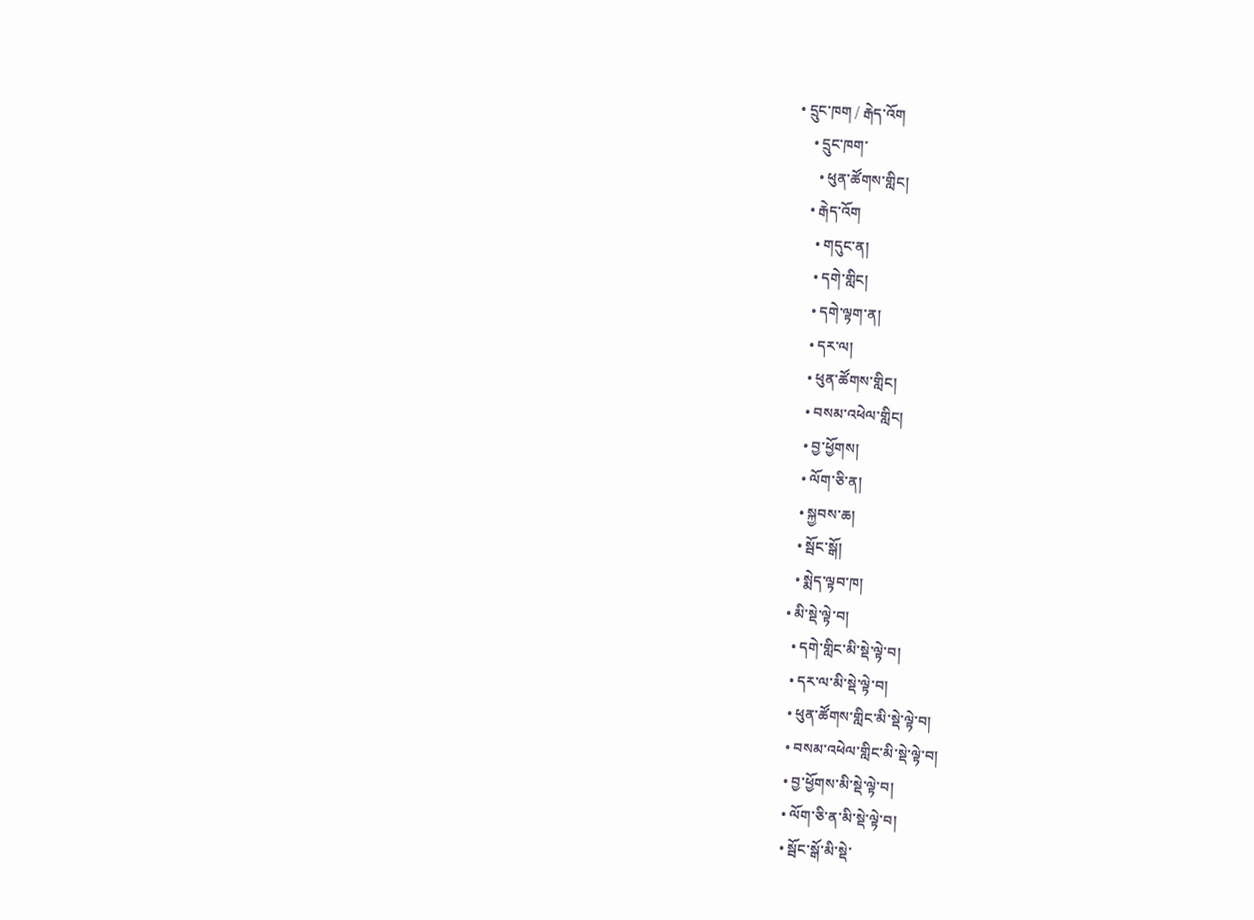• དྲུང་ཁག / རྒེད་འོག
    • དྲུང་ཁག་
      • ཕུན་ཚོགས་གླིང།
    • རྒེད་འོག
      • གདུང་ན།
      • དགེ་གླིང།
      • དགེ་ལྟག་ན།
      • དར་ལ།
      • ཕུན་ཚོགས་གླིང།
      • བསམ་འཕེལ་གླིང།
      • བྱ་ཕྱོགས།
      • ལོག་ཅི་ན།
      • སྐྱབས་ཆ།
      • སྦོང་སྒོ།
      • སྨེད་ལྟབ་ཁ།
    • མི་སྡེ་ལྟེ་བ།
      • དགེ་གླིང་མི་སྡེ་ལྟེ་བ།
      • དར་ལ་མི་སྡེ་ལྟེ་བ།
      • ཕུན་ཚོགས་གླིང་མི་སྡེ་ལྟེ་བ།
      • བསམ་འཕེལ་གླིང་མི་སྡེ་ལྟེ་བ།
      • བྱ་ཕྱོགས་མི་སྡེ་ལྟེ་བ།
      • ལོག་ཅི་ན་མི་སྡེ་ལྟེ་བ།
      • སྦོང་སྒོ་མི་སྡེ་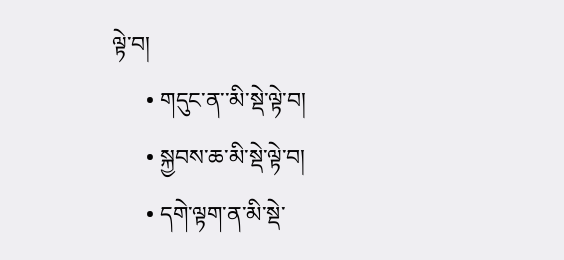ལྟེ་བ།
      • གདུང་ན་་མི་སྡེ་ལྟེ་བ།
      • སྐྱབས་ཆ་མི་སྡེ་ལྟེ་བ།
      • དགེ་ལྟག་ན་མི་སྡེ་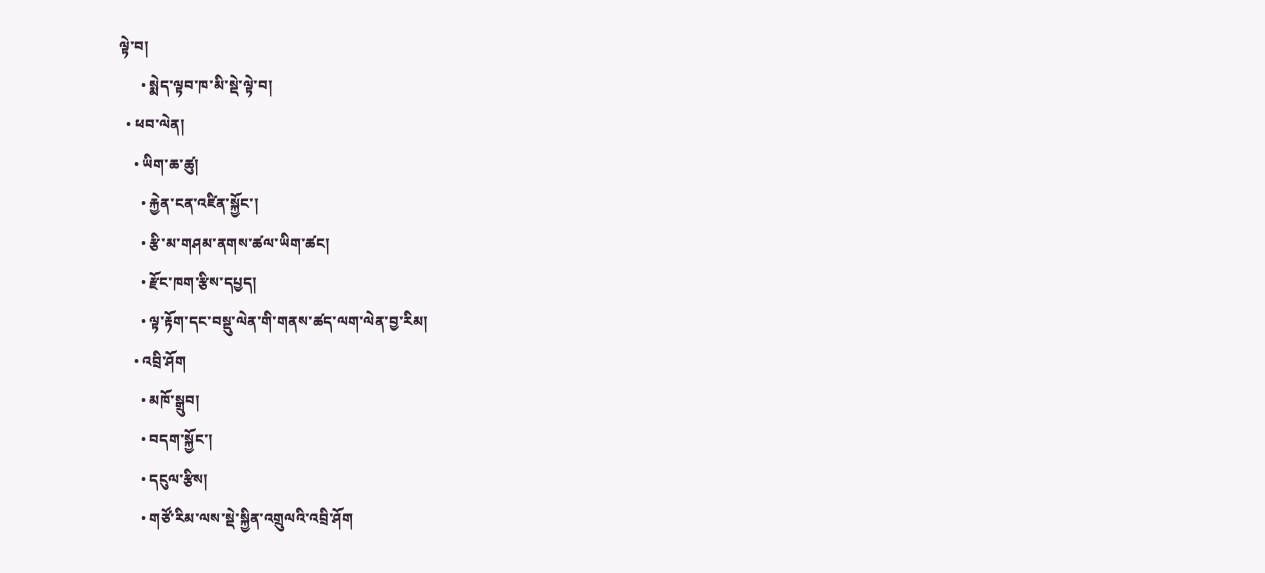ལྟེ་བ།
      • སྨེད་ལྟབ་ཁ་མི་སྡེ་ལྟེ་བ།
  • ཕབ་ལེན།
    • ཡིག་ཆ་ཚུ།
      • རྐྱེན་ངན་འཛིན་སྐྱོང་།
      • རྩི་མ་གཤམ་ནགས་ཚལ་ཡིག་ཚང།
      • རྫོང་ཁག་རྩིས་དཔྱད།
      • ལྟ་རྟོག་དང་བསྡུ་ལེན་གི་གནས་ཚད་ལག་ལེན་བྱ་རིམ།
    • འབྲི་ཤོག
      • མཁོ་སྒྲུབ།
      • བདག་སྐྱོང་།
      • དངུལ་རྩིས།
      • གཙོ་རིམ་ལས་སྡེ་སྐྱིན་འགྲུལའི་འབྲི་ཤོག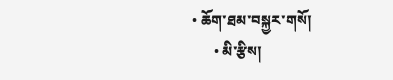• ཆོག་ཐམ་བསྐྱར་གསོ།
      • མི་རྩིས།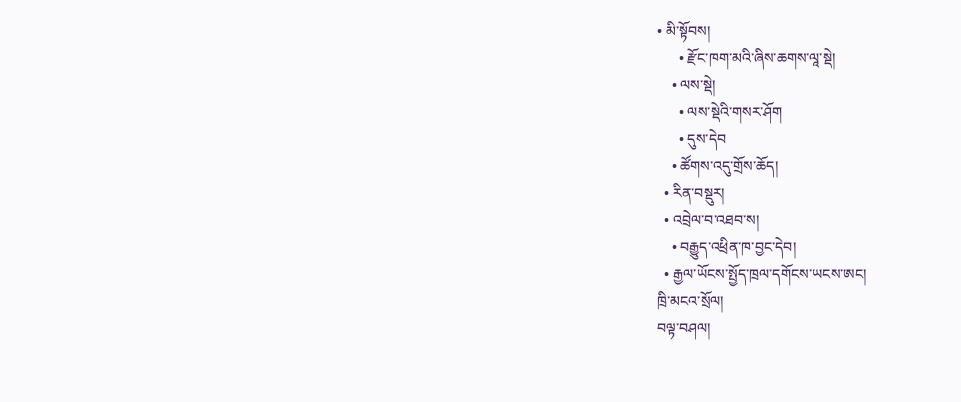• མི་སྟོབས།
      • རྫོང་ཁག་མའི་ཞིས་ཆགས་ལཱ་སྡེ།
    • ལས་སྡེ།
      • ལས་སྡེའི་གསར་ཤོག
      • དུས་དེབ
    • ཚོགས་འདུ་གྲོས་ཆོད།
  • རིན་བསྡུར།
  • འབྲེལ་བ་འཐབ་ས།
    • བརྒྱུད་འཕྲིན་ཁ་བྱང་དེབ།
  • རྒྱལ་ཡོངས་སྤྱོད་ཁྲལ་དགོངས་ཡངས་ཨང།
ཁྲི་མངའ་སྲོལ།
བལྟ་བཤལ།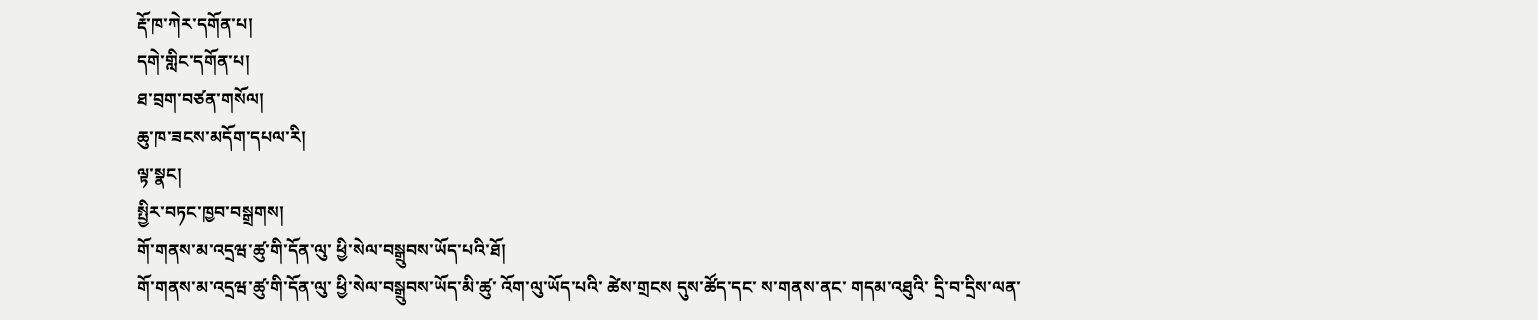རྡོ་ཁ་ཀེར་དགོན་པ།
དགེ་གླིང་དགོན་པ།
ཐ་བྲག་བཙན་གསོལ།
ཆུ་ཁ་ཟངས་མདོག་དཔལ་རི།
ལྟ་སྣང།
སྤྱིར་བཏང་ཁྱབ་བསྒྲགས།
གོ་གནས་མ་འདྲཝ་ཚུ་གི་དོན་ལུ་ ཕྱི་སེལ་བསྒྲུབས་ཡོད་པའི་ཐོ།
གོ་གནས་མ་འདྲཝ་ཚུ་གི་དོན་ལུ་ ཕྱི་སེལ་བསྒྲུབས་ཡོད་མི་ཚུ་ འོག་ལུ་ཡོད་པའི་ ཚེས་གྲངས དུས་ཚོད་དང་ ས་གནས་ནང་ གདམ་འཐུའི་ དྲི་བ་དྲིས་ལན་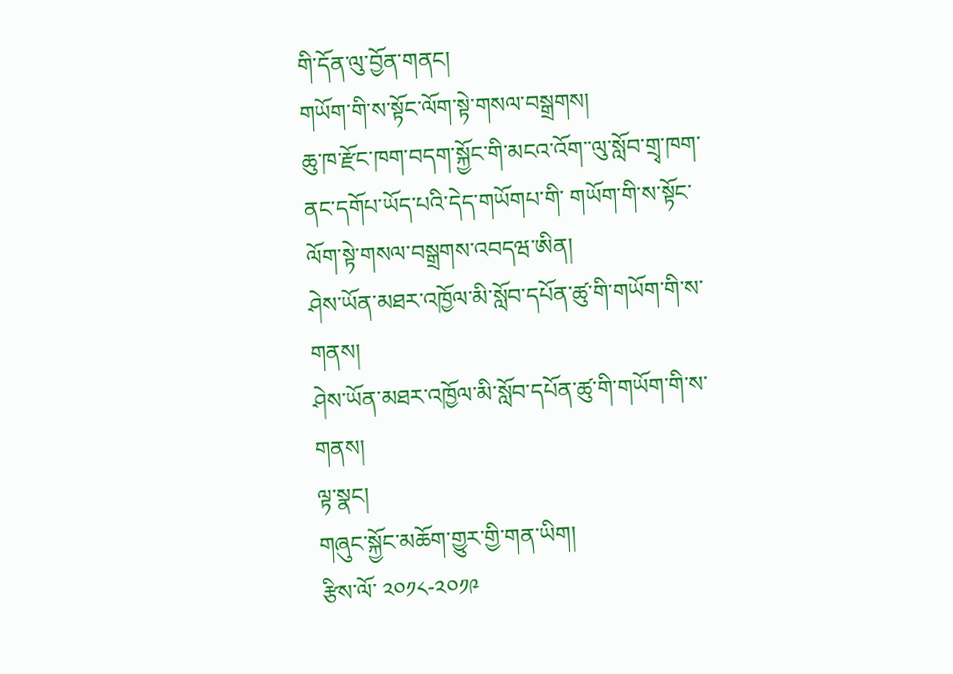གི་དོན་ལུ་བྱོན་གནང།
གཡོག་གི་ས་སྟོང་ལོག་སྟེ་གསལ་བསྒྲགས།
ཆུ་ཁ་རྫོང་ཁག་བདག་སྐྱོང་གི་མངའ་འོག་་ལུ་སློབ་གྲྭ་ཁག་ནང་དགོཔ་ཡོད་པའི་དེད་གཡོགཔ་གི་ གཡོག་གི་ས་སྟོང་ལོག་སྟེ་གསལ་བསྒྲགས་འབདཝ་ཨིན།
ཤེས་ཡོན་མཐར་འཁྱོལ་མི་སློབ་དཔོན་ཚུ་གི་གཡོག་གི་ས་གནས།
ཤེས་ཡོན་མཐར་འཁྱོལ་མི་སློབ་དཔོན་ཚུ་གི་གཡོག་གི་ས་གནས།
ལྟ་སྣང།
གཞུང་སྐྱོང་མཆོག་གྱུར་གྱི་གན་ཡིག།
རྩིས་ལོ་ ༢༠༡༨-༢༠༡༩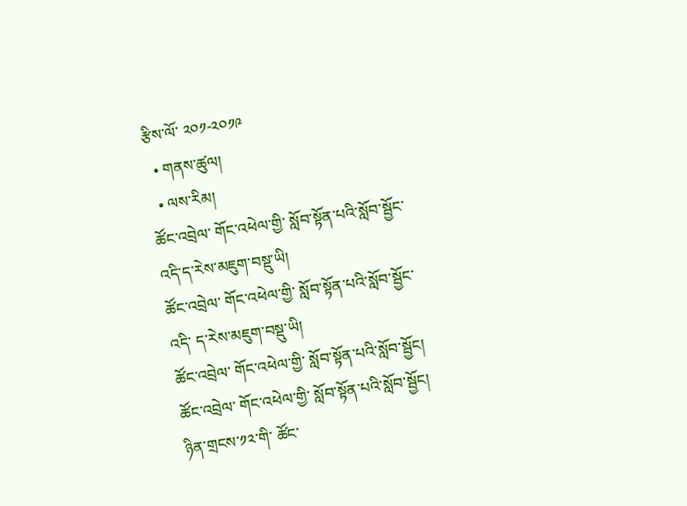རྩིས་ལོ་ ༢༠༡-༢༠༡༩
  • གནས་ཚུལ།
  • ལས་རིམ།
ཚོང་འབྲེལ་ གོང་འཕེལ་གྱི་ སློབ་སྟོན་པའི་སློབ་སྦྱོང་འདི་ད་རེས་མཇུག་བསྡུ་ཡི།
ཚོང་འབྲེལ་ གོང་འཕེལ་གྱི་ སློབ་སྟོན་པའི་སློབ་སྦྱོང་འདི་ ད་རེས་མཇུག་བསྡུ་ཡི།
ཚོང་འབྲེལ་ གོང་འཕེལ་གྱི་ སློབ་སྟོན་པའི་སློབ་སྦྱོང།
ཚོང་འབྲེལ་ གོང་འཕེལ་གྱི་ སློབ་སྟོན་པའི་སློབ་སྦྱོང།
ཉིན་གྲངས་༡༢་གི་ ཚོང་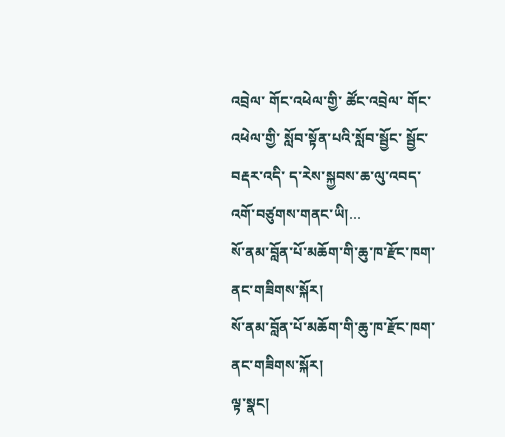འབྲེལ་ གོང་འཕེལ་གྱི་ ཚོང་འབྲེལ་ གོང་འཕེལ་གྱི་ སློབ་སྟོན་པའི་སློབ་སྦྱོང་ སྦྱོང་བརྡར་འདི་ ད་རེས་སྐྱབས་ཆ་ལུ་འབད་ འགོ་བཙུགས་གནང་ཡི།…
སོ་ནམ་བློན་པོ་མཆོག་གི་ཆུ་ཁ་རྫོང་ཁག་ནང་གཟིགས་སྐོར།
སོ་ནམ་བློན་པོ་མཆོག་གི་ཆུ་ཁ་རྫོང་ཁག་ནང་གཟིགས་སྐོར།
ལྟ་སྣང།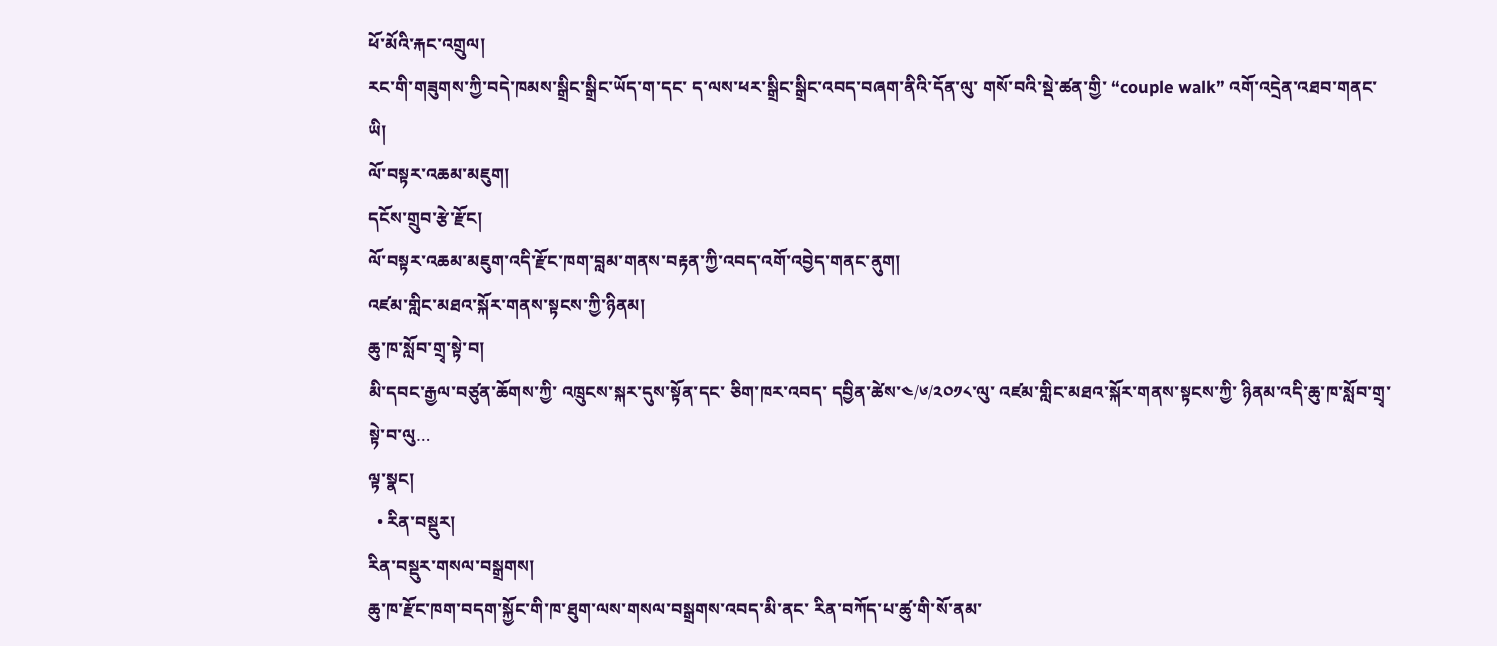ཕོ་མོའི་རྐང་འགྲུལ།
རང་གི་གཟུགས་ཀྱི་བདེ་ཁམས་སྒྲིང་སྒྲིང་ཡོད་ག་དང་ ད་ལས་ཕར་སྒྲིང་སྒྲིང་འབད་བཞག་ནིའི་དོན་ལུ་ གསོ་བའི་སྡེ་ཚན་གྱི་ “couple walk” འགོ་འདྲེན་འཐབ་གནང་ཡི།
ལོ་བསྟར་འཆམ་མཇུག།
དངོས་གྲུབ་རྩེ་རྫོང།
ལོ་བསྟར་འཆམ་མཇུག་འདི་རྫོང་ཁག་བླམ་གནས་བརྟན་ཀྱི་འབད་འགོ་འབྱེད་གནང་ནུག།
འཛམ་གླིང་མཐའ་སྐོར་གནས་སྟངས་ཀྱི་ཉིནམ།
ཆུ་ཁ་སློབ་གྲྭ་སྟེ་བ།
མི་དབང་རྒྱལ་བཙུན་ཆོགས་ཀྱི་ འཁྲུངས་སྐར་དུས་སྟོན་དང་ ཅིག་ཁར་འབད་ དབྱིན་ཚེས་༤/༦/༢༠༡༨་ལུ་ འཛམ་གླིང་མཐའ་སྐོར་གནས་སྟངས་ཀྱི་ ཉིནམ་འདི་ཆུ་ཁ་སློབ་གྲྭ་སྟེ་བ་ལུ…
ལྟ་སྣང།
  • རིན་བསྡུར།
རིན་བསྡུར་གསལ་བསྒྲགས།
ཆུ་ཁ་རྫོང་ཁག་བདག་སྐྱོང་གི་ཁ་ཐུག་ལས་གསལ་བསྒྲགས་འབད་མི་ནང་ རིན་བཀོད་པ་ཚུ་གི་སོ་ནམ་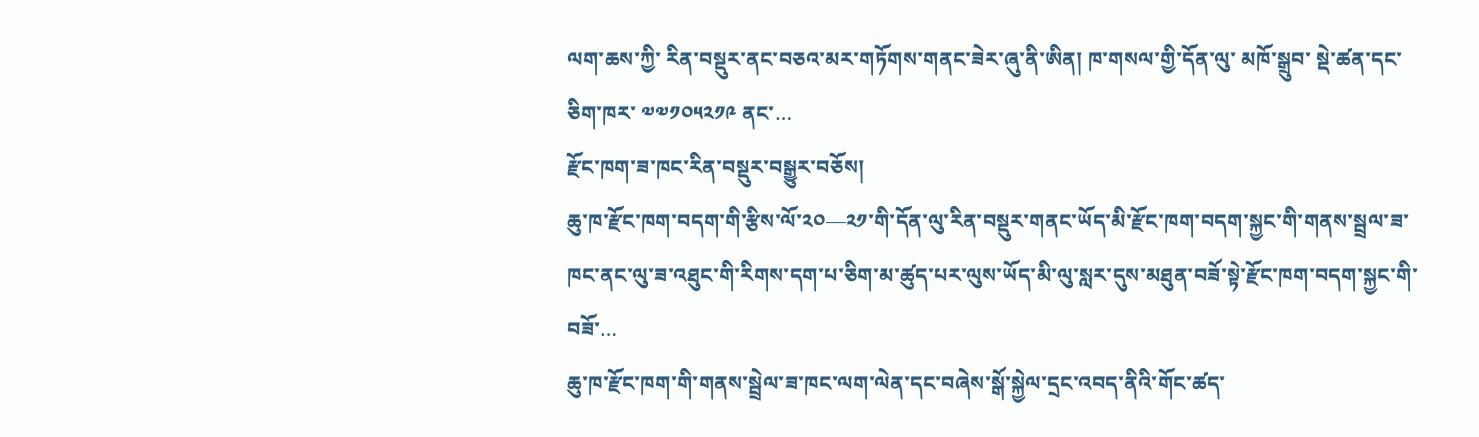ལག་ཆས་ཀྱི་ རིན་བསྡུར་ནང་བཅའ་མར་གཏོགས་གནང་ཟེར་ཞུ་ནི་ཨིན། ཁ་གསལ་གྱི་དོན་ལུ་ མཁོ་སྒྲུབ་ སྡེ་ཚན་དང་ཅིག་ཁར་ ༧༧༡༠༥༢༡༩ ནང་…
རྫོང་ཁག་ཟ་ཁང་རིན་བསྡུར་བསྒྱུར་བཅོས།
ཆུ་ཁ་རྫོང་ཁག་བདག་གི་རྩིས་ལོ་༢༠—༢༡་གི་དོན་ལུ་རིན་བསྡུར་གནང་ཡོད་མི་རྫོང་ཁག་བདག་སྐྱང་གི་གནས་སྦྲལ་ཟ་ཁང་ནང་ལུ་ཟ་འཐུང་གི་རིགས་དག་པ་ཅིག་མ་ཚུད་པར་ལུས་ཡོད་མི་ལུ་སླར་དུས་མཐུན་བཟོ་སྟེ་རྫོང་ཁག་བདག་སྐྱང་གི་བཟོ་…
ཆུ་ཁ་རྫོང་ཁག་གི་གནས་སྦྲེལ་ཟ་ཁང་ལག་ལེན་དང་བཞེས་སྒོ་སྐྱེལ་དྲང་འབད་ནིའི་གོང་ཚད་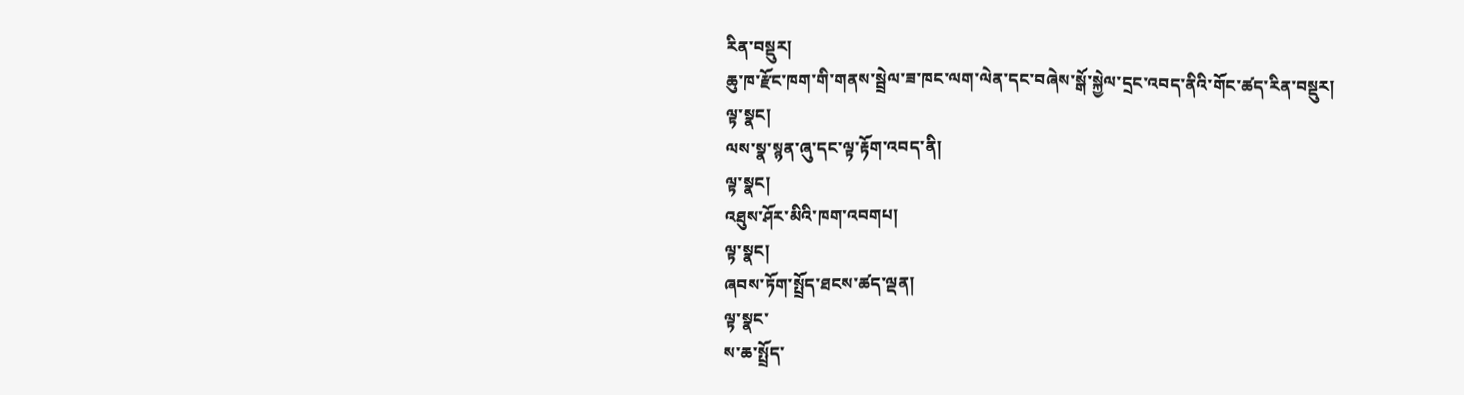རིན་བསྡུར།
ཆུ་ཁ་རྫོང་ཁག་གི་གནས་སྦྲེལ་ཟ་ཁང་ལག་ལེན་དང་བཞེས་སྒོ་སྐྱེལ་དྲང་འབད་ནིའི་གོང་ཚད་རིན་བསྡུར།
ལྟ་སྣང།
ལས་སྣ་སྙན་ཞུ་དང་ལྟ་རྟོག་འབད་ནི།
ལྟ་སྣང།
འཐུས་ཤོར་མིའི་ཁག་འབགཔ།
ལྟ་སྣང།
ཞབས་ཏོག་སྤྲོད་ཐངས་ཚད་ལྡན།
ལྟ་སྣང་
ས་ཆ་སྤྲོད་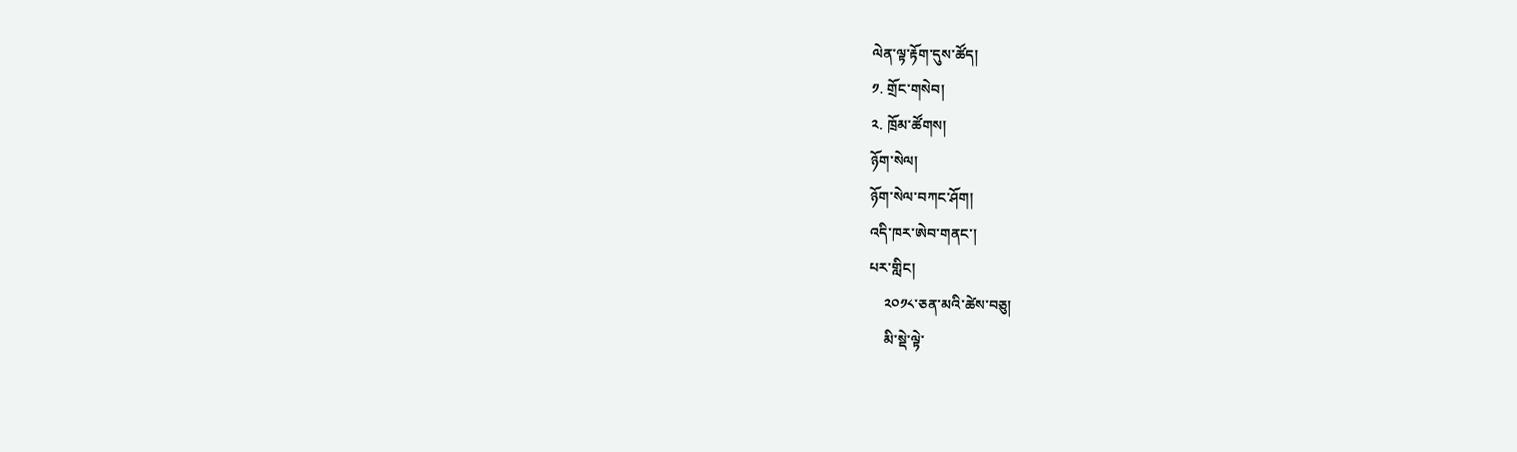ལེན་ལྟ་རྟོག་དུས་ཚོད།
༡. གྲོང་གསེབ།
༢. ཁྲོམ་ཚོགས།
ཉོག་སེལ།
ཉོག་སེལ་བཀང་ཤོག།
འདི་ཁར་ཨེབ་གནང་།
པར་གླིང།
    ༢༠༡༨་ཅན་མའི་ཚེས་བཅུ།
    མི་སྡེ་ལྟེ་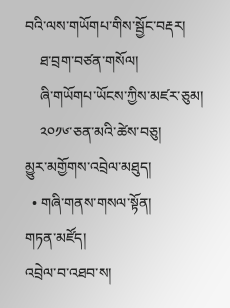བའི་ལས་གཡོགཔ་གིས་སྦྱོང་བརྡར།
    ཐ་བྲག་བཙན་གསོལ།
    ཞི་གཡོགཔ་ཡོངས་ཀྱིས་མཛར་ཅུམ།
    ༢༠༡༦་ཅན་མའི་ཚེས་བཅུ།
མྱུར་མགྱོགས་འབྲེལ་མཐུད།
  • གཞི་གནས་གསལ་སྟོན།
གཏན་མཛོད།
འབྲེལ་བ་འཐབ་ས།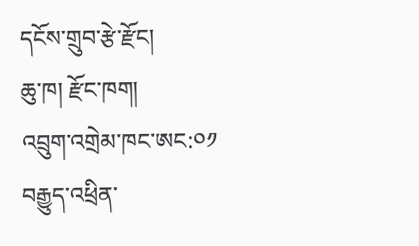དངོས་གྲུབ་རྩེ་རྫོང།
ཆུ་ཁ། རྫོང་ཁག།
འབྲུག་འགྲེམ་ཁང་ཨང:༠༡
བརྒྱུད་འཕྲིན་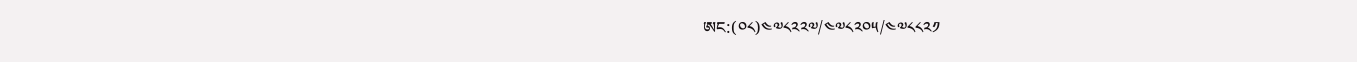ཨང:(༠༨)༤༧༨༢༢༧/༤༧༨༢༠༥/༤༧༨༨༢༡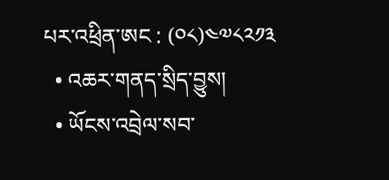པར་འཕྲིན་ཨང : (༠༨)༤༧༨༢༡༣
  • འཆར་གནད་སྲིད་བྱུས།
  • ཡོངས་འབྲེལ་སབ་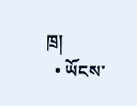ཁྲ།
  • ཡོངས་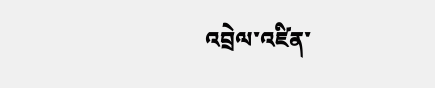འབྲེལ་འཛིན་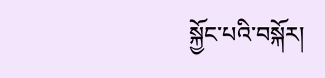སྐྱོང་པའི་བསྐོར།